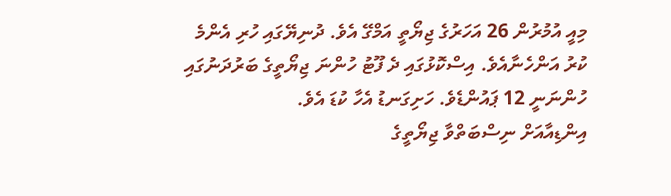މިއީ އުމުރުން 26 އަހަރުގެ ޖިޔޯތީ އަމްގޭ އެވެ. ދުނިޔޭގައި ހުރި އެންމެ ކުރު އަންހެނާއެވެ. އިސްކޮޅުގައި ދެ ފޫޓު ހުންނަ ޖިޔޯތީގެ ބަރުދަނުގައި ހުންނަނީ 12 ޕައުންޑެވެ. ހަށިގަނޑު އެހާ ކުޑަ އެވެ.
އިންޑިއާއަށް ނިސްބަތްވާ ޖިޔޯތީގެ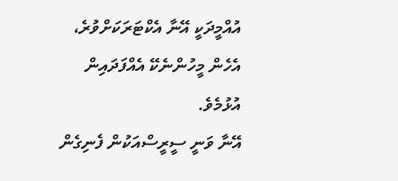އުއްމީދަކީ އޭނާ އެކްޓަރަކަށްވުރެ، އެހެން މީހުންނެކޭ އެއްފަދައިން އުޅުމެވެ.
އޭނާ ވަނީ ސީރީސްއަކުން ފެނިގެން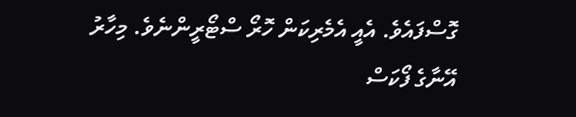ގޮސްފައެވެ. އެއީ އެމެރިކަން ހޮރޯ ސްޓޯރީންނެވެ. މިހާރު އޭނާގެ ފޯކަސް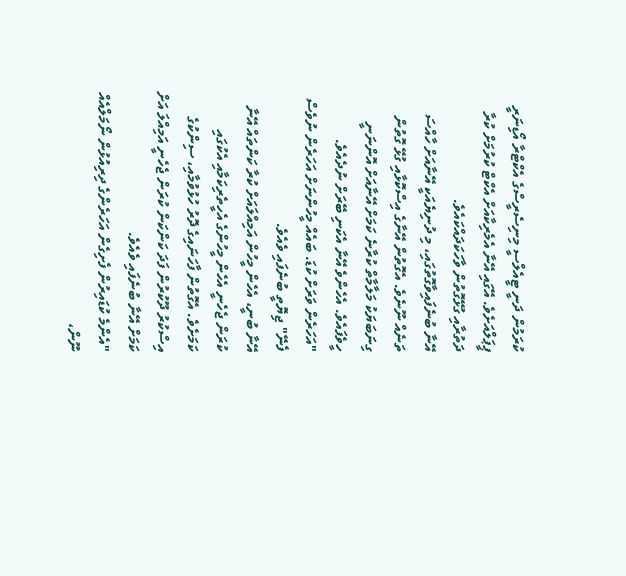ކުރަމުން ދަނީ ޓީއެލްސީ މިނިސެރީސްގެ އެކްޓްރާ އޯޑިނަރީ ޕީޕަލްއަށެވެ. އޭގައި އޭނާ އެމެރިކާއަށް އެކްޓް ކުރުމަށް ކުރާ ދަތުރާއި ގުޅޭގޮތުން ވާހަކަދައްކައެވެ.
އޭނާ ބުނެފައިވާގޮތުގައި، މި ދުނިޔެއަކީ އޭނާއަށް ހާއްސަ ތަނެއް ނޫނެވެ. އެގޮތުން އޭނާގެ އިސްކޮޅާއި ގުޅޭ ގޮތުން ގިނަބަޔަކު މަލާމާތް ކުރާނެ ކަމަށް އޭނާއަށް އޮންނަނީ ހީވެފައެވެ. އެހެންވެ އޭނާ އެކަނި ބޭރަށް ނުދެއެވެ.
"އަހަރެން ވަރަށް ކުޑަ. ބައެއް މީހުންނަށް އަހަރެން ނުވެސް ފެނޭ" ޖިޔޮތީ ބުނެފައި ވެއެވެ.
އޭނާ ބުނީ، އެހެން މީހުން އަމިއްލައަށް ކުރާ ކަންތައް އޭނާ ކުރަން ޖެހެނީ އެހެން މީހުންގެ އެހީތެރިކަމާއި އެކުގައި ކަމަށެވެ. އެގޮތުން ފާހަނައިގެ ދޮރު ހުޅުވުމާއި، ސިންކުގެ އިސްކުރު ދޫކުރުން ފަދަ ކަންކަން ކުރަން ޖެހެނީ އަމިއްލަ އަށް ކަމަށް އޭނާ ބުނެފައި ވެއެވެ.
"އެންމެ ކުޑައިރުން ފެށިގެން އަހަރެންގެ ދިރިއުޅުން ނޯމަލްއެއް ނޫން،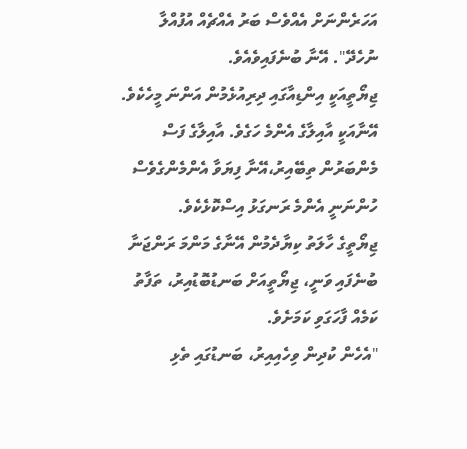އަހަރެންނަށް އެއްވެސް ބަރު އެއްޗެއް އުފުއްލާ ނުހެދޭ". އޭނާ ބުނެފައިވެއެވެ.
ޖިޔޯތީއަކީ އިންޑިއާގައި ދިރިއުޅެމުން އަންނަ މީހެކެވެ. އޭނާއަކީ އާއިލާގެ އެންމެ ހަގެވެ. އާއިލާގެ ފަސް މެންބަރުން ތިބޭއިރު،އޭނާ ފިޔަވާ އެންމެންގެވެސް ހުންނަނީ އެންމެ ރަނގަޅު އިސްކޮޅެކެވެ.
ޖިޔޯތީގެ ހާލަތު ކިޔާދެމުން އޭނާގެ މަންމަ ރަންޖަނާ ބުނެފައި ވަނީ، ޖިޔޯތީއަށް ބަނޑުބޮޑުއިރު، ތަފާތު ކަމެއް ފާހަގަވި ކަމަށެވެ.
"އެހެން ކުދިން ވިހެއިއިރު، ބަނޑުގައި ތެޅި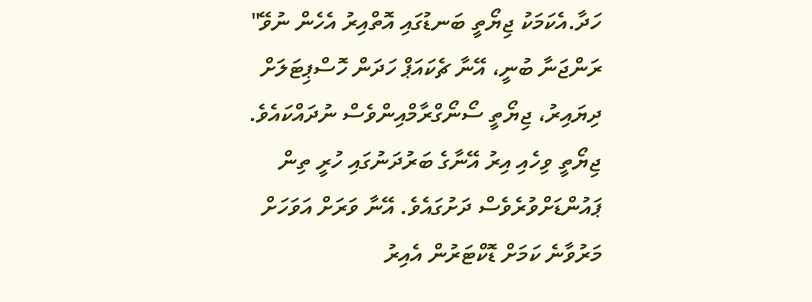ހަދާ.އެކަމަކު ޖިޔޯތީ ބަނޑުގައި އޮތްއިރު އެހެން ނުވޭ"
ރަންޖަނާ ބުނީ، އޭނާ ޗެކައަޕް ހަދަން ހޮސްޕިޓަލަށް ދިޔައިރު، ޖިޔޯތީ ސޯނޯގްރާމްއިންވެސް ނުދައްކައެވެ.
ޖިޔޯތީ ވިހެއި އިރު އޭނާގެ ބަރުދަނުގައި ހުރީ ތިން ޕައުންޑަށްވުރެވެސް ދަށުގައެވެ. އޭނާ ވަރަށް އަވަހަށް މަރުވާނެ ކަމަށް ޑޮކްޓަރުން އެއިރު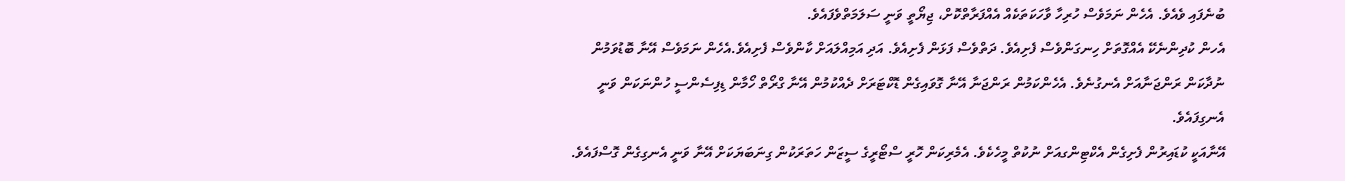ބުނެފައި ވެއެވެ. އެހެން ނަމަވެސް ހުރިހާ ވާހަކަތަކެއް އެއްފަރާތްކޮށް، ޖިޔޯތީ ވަނީ ސަލަމަތްވެފައެވެ.
އެހން ކުދިންނެކޭ އެއްގޮތަށް ހިނގަންވެސް ފެށިއެވެ. ދަތްވެސް ފަޅަން ފެށިއެވެ. އަދި އަމިއްލައަށް ކާންވެސް ފެށިއެވެ.އެހެން ނަމަވެސް އޭނާ ބޮޑުވަމުން ނުދާކަން ރަންޖަނާއަށް އެނގުނެވެ. އެހެންކަމުން ރަންޖަނާ އޭނާ ގޮވައިގެން ޑޮކްޓަރަށް ދެއްކުމުން އޭނާ ގްރޯތް ހޯމާން ޑިފިސެންސީ ހުންނަކަން ވަނީ އެނގިފައެވެ.
އޭނާއަކީ ކުޑައިރުން ފެށިގެން އެކްޓިންގއަށް ނުކުތް މީހެކެވެ. އެމެރިކަން ހޮރީ ސްޓޯރީގެ ސީޒަން ހަތަރަކުން ގިނަބަޔަކަށް އޭނާ ވަނީ އެނގިގެން ގޮސްފައެވެ.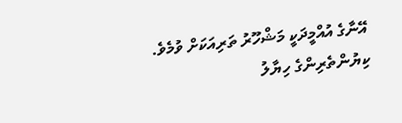އޭނާގެ އުއްމީދަކީ މަޝްހޫރު ތަރިއަކަށް ވުމެވެ.
ކިޔުންތެރިންގެ ހިޔާލު